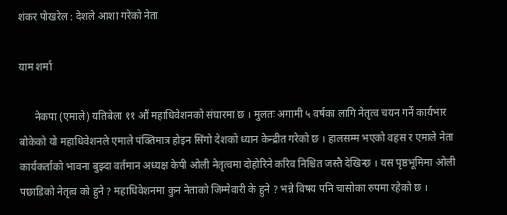शंकर पोखरेल : देशले आशा गरेको नेता

याम शर्मा

      नेकपा (एमाले) यतिबेला ११ औं महाधिवेशनको संघारमा छ । मुलतः अगामी ५ वर्षका लागि नेतृत्व चयन गर्ने कार्यभार बोकेको यो महाधिवेशनले एमाले पंक्तिमात्र होइन सिंगो देशको ध्यान केन्द्रीत गरेको छ । हालसम्म भएको वहस र एमाले नेता कार्यकर्ताको भावना बुझ्दा वर्तमान अध्यक्ष केपी ओली नेतृत्वमा दोहोरिने करिव निश्चित जस्तै देखिन्छ । यस पृष्ठभूमिमा ओली पछाडिको नेतृत्व को हुने ? महाधिवेशनमा कुन नेताको जिम्मेवारी के हुने ? भन्ने विषय पनि चासोका रुपमा रहेको छ ।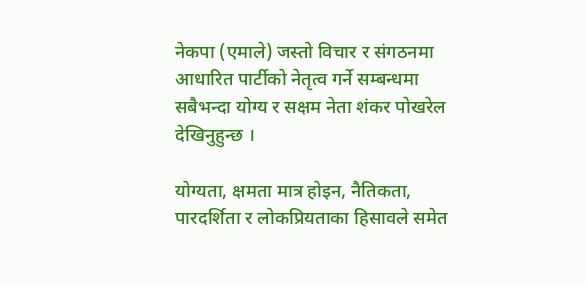नेकपा (एमाले) जस्तो विचार र संगठनमा आधारित पार्टीको नेतृत्व गर्ने सम्बन्धमा सबैभन्दा योग्य र सक्षम नेता शंकर पोखरेल देखिनुहुन्छ ।

योग्यता, क्षमता मात्र होइन, नैतिकता, पारदर्शिता र लोकप्रियताका हिसावले समेत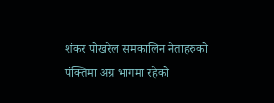शंकर पोखरेल समकालिन नेताहरुको पंक्तिमा अग्र भागमा रहेको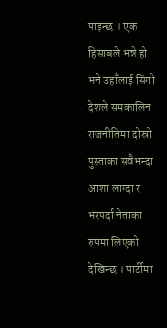पाइन्छ । एक हिसाबले भन्ने हो भने उहाँलाई सिंगो देशले समकालिन राजनीतिमा दोस्रो पुस्ताका सवैभन्दा आशा लाग्दा र भरपर्दा नेताका रुपमा लिएको देखिन्छ । पार्टीमा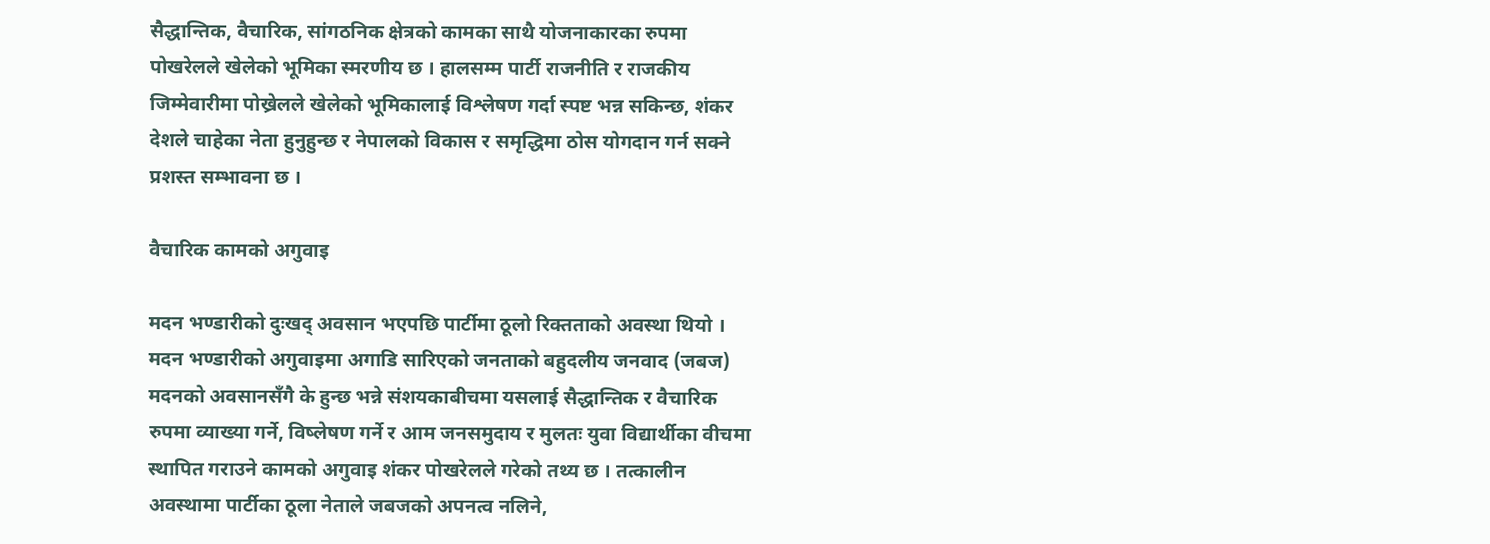सैद्धान्तिक, वैचारिक, सांगठनिक क्षेत्रको कामका साथै योजनाकारका रुपमा पोखरेलले खेलेको भूमिका स्मरणीय छ । हालसम्म पार्टी राजनीति र राजकीय जिम्मेवारीमा पोख्रेलले खेलेको भूमिकालाई विश्लेषण गर्दा स्पष्ट भन्न सकिन्छ, शंकर देशले चाहेका नेता हुनुहुन्छ र नेपालको विकास र समृद्धिमा ठोस योगदान गर्न सक्ने प्रशस्त सम्भावना छ ।

वैचारिक कामको अगुवाइ

मदन भण्डारीको दुःखद् अवसान भएपछि पार्टीमा ठूलो रिक्तताको अवस्था थियो । मदन भण्डारीको अगुवाइमा अगाडि सारिएको जनताको बहुदलीय जनवाद (जबज) मदनको अवसानसँगै के हुन्छ भन्ने संशयकाबीचमा यसलाई सैद्धान्तिक र वैचारिक रुपमा व्याख्या गर्ने, विष्लेषण गर्ने र आम जनसमुदाय र मुलतः युवा विद्यार्थीका वीचमा स्थापित गराउने कामको अगुवाइ शंकर पोखरेलले गरेको तथ्य छ । तत्कालीन अवस्थामा पार्टीका ठूला नेताले जबजको अपनत्व नलिने,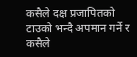कसैले दक्ष प्रजापितको टाउको भन्दै अपमान गर्ने र कसैले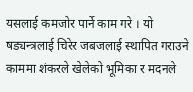यसलाई कमजोर पार्ने काम गरे । यो षड्यन्त्रलाई चिरेर जबजलाई स्थापित गराउने काममा शंकरले खेलेको भूमिका र मदनले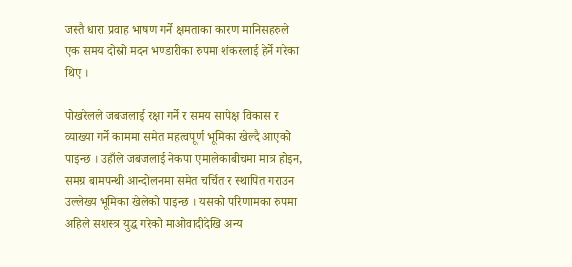जस्तै धारा प्रवाह भाषण गर्ने क्षमताका कारण मानिसहरुले एक समय दोस्रो मदन भण्डारीका रुपमा शंकरलाई हेर्ने गरेका थिए ।

पोखरेलले जबजलाई रक्षा गर्ने र समय सापेक्ष विकास र व्याख्या गर्ने काममा समेत महत्वपूर्ण भूमिका खेल्दै आएको पाइन्छ । उहाँले जबजलाई नेकपा एमालेकाबीचमा मात्र होइन, समग्र बामपन्थी आन्दोलनमा समेत चर्चित र स्थापित गराउन उल्लेख्य भूमिका खेलेको पाइन्छ । यसको परिणामका रुपमा अहिले सशस्त्र युद्ध गरेको माओवादीदेखि अन्य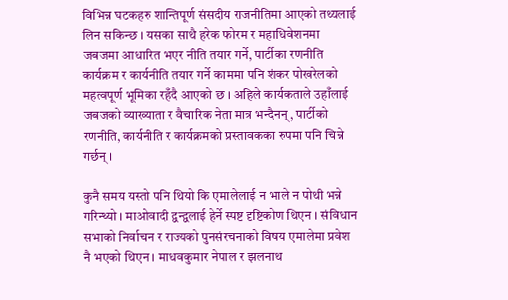विभिन्न घटकहरु शान्तिपूर्ण संसदीय राजनीतिमा आएको तथ्यलाई लिन सकिन्छ । यसका साथै हरेक फोरम र महाधिवेशनमा जबजमा आधारित भएर नीति तयार गर्ने, पार्टीका रणनीति कार्यक्रम र कार्यनीति तयार गर्ने काममा पनि शंकर पोखरेलको महत्वपूर्ण भूमिका रहँदै आएको छ । अहिले कार्यकताले उहाँलाई जबजको व्याख्याता र वैचारिक नेता मात्र भन्दैनन्, पार्टीको रणनीति, कार्यनीति र कार्यक्रमको प्रस्तावकका रुपमा पनि चिन्ने गर्छन् ।

कुनै समय यस्तो पनि थियो कि एमालेलाई न भाले न पोथी भन्ने गरिन्थ्यो । माओवादी द्वन्द्वलाई हेर्ने स्पष्ट दृष्टिकोण थिएन । संविधान सभाको निर्वाचन र राज्यको पुनसंरचनाको विषय एमालेमा प्रवेश नै भएको थिएन । माधवकुमार नेपाल र झलनाथ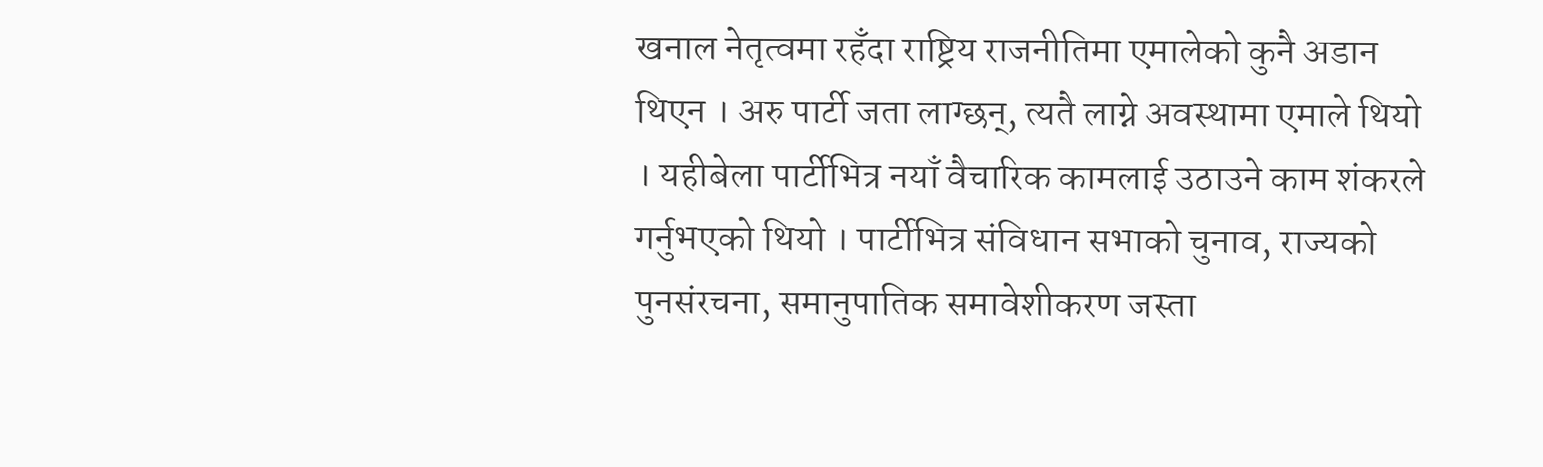खनाल नेतृत्वमा रहँदा राष्ट्रिय राजनीतिमा एमालेको कुनै अडान थिएन । अरु पार्टी जता लाग्छन्, त्यतै लाग्ने अवस्थामा एमाले थियो । यहीबेला पार्टीभित्र नयाँ वैचारिक कामलाई उठाउने काम शंकरले गर्नुभएको थियो । पार्टीभित्र संविधान सभाको चुनाव, राज्यको पुनसंरचना, समानुपातिक समावेशीकरण जस्ता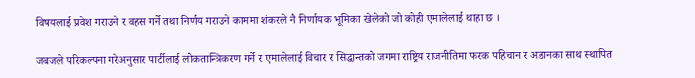विषयलाई प्रवेश गराउने र वहस गर्ने तथा निर्णय गराउने काममा शंकरले नै निर्णायक भूमिका खेलेको जो कोही एमालेलाई थाहा छ ।

जबजले परिकल्पना गरेअनुसार पार्टीलाई लोकतान्त्रिकरण गर्ने र एमालेलाई विचार र सिद्धान्तको जगमा राष्ट्रिय राजनीतिमा फरक पहिचान र अडानका साथ स्थापित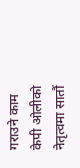गराउने काम केपी ओलीको नेतृत्वमा सातौं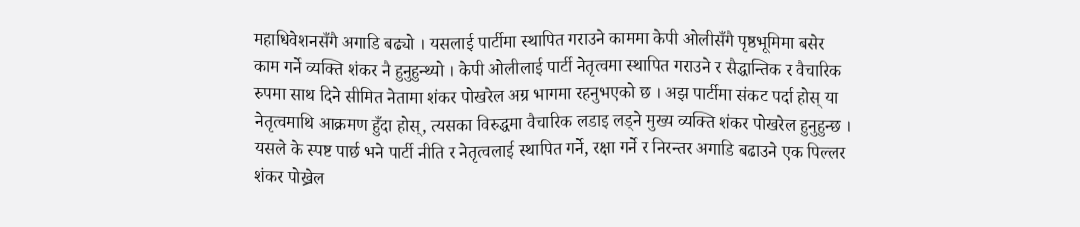महाधिवेशनसँगै अगाडि बढ्यो । यसलाई पार्टीमा स्थापित गराउने काममा केपी ओलीसँगै पृष्ठभूमिमा बसेर काम गर्ने व्यक्ति शंकर नै हुनुहुन्थ्यो । केपी ओलीलाई पार्टी नेतृत्वमा स्थापित गराउने र सैद्धान्तिक र वैचारिक रुपमा साथ दिने सीमित नेतामा शंकर पोखरेल अग्र भागमा रहनुभएको छ । अझ पार्टीमा संकट पर्दा होस् या नेतृत्वमाथि आक्रमण हुँदा होस्, त्यसका विरुद्धमा वैचारिक लडाइ लड्ने मुख्य व्यक्ति शंकर पोखरेल हुनुहुन्छ । यसले के स्पष्ट पार्छ भने पार्टी नीति र नेतृत्वलाई स्थापित गर्ने, रक्षा गर्ने र निरन्तर अगाडि बढाउने एक पिल्लर शंकर पोख्रेल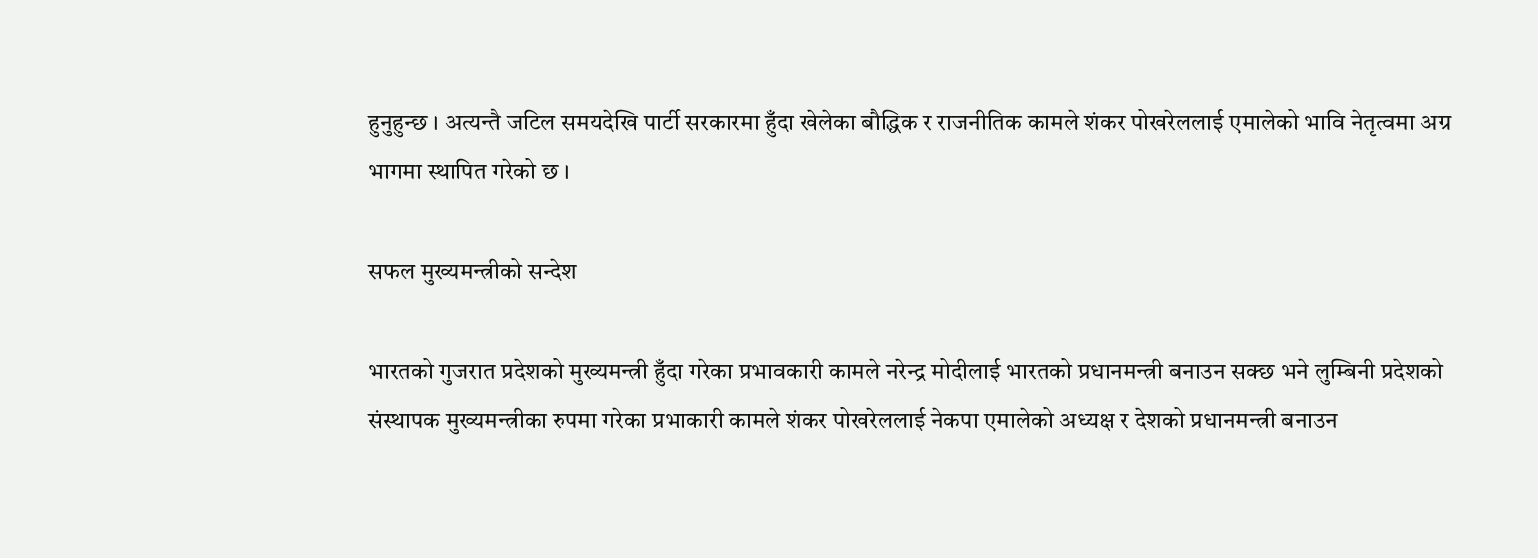हुनुहुन्छ । अत्यन्तै जटिल समयदेखि पार्टी सरकारमा हुँदा खेलेका बौद्धिक र राजनीतिक कामले शंकर पोखरेललाई एमालेको भावि नेतृत्वमा अग्र भागमा स्थापित गरेको छ ।

सफल मुख्यमन्त्रीको सन्देश

भारतको गुजरात प्रदेशको मुख्यमन्त्री हुँदा गरेका प्रभावकारी कामले नरेन्द्र मोदीलाई भारतको प्रधानमन्त्री बनाउन सक्छ भने लुम्बिनी प्रदेशको संस्थापक मुख्यमन्त्रीका रुपमा गरेका प्रभाकारी कामले शंकर पोखरेललाई नेकपा एमालेको अध्यक्ष र देशको प्रधानमन्त्री बनाउन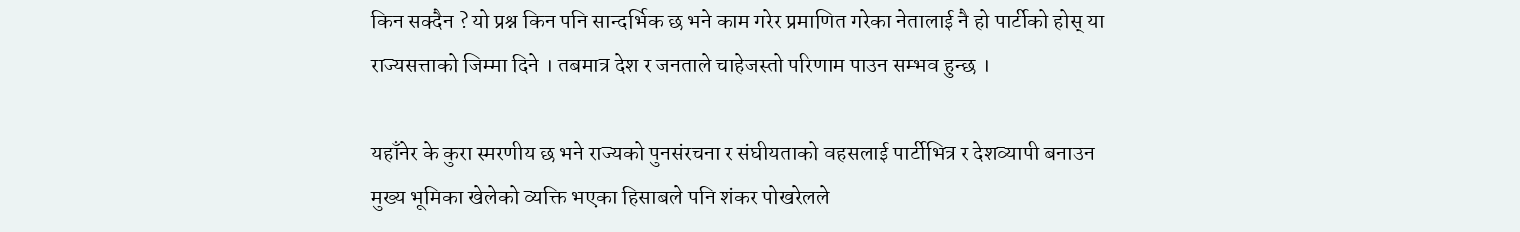किन सक्दैन ? यो प्रश्न किन पनि सान्दर्भिक छ भने काम गरेर प्रमाणित गरेका नेतालाई नै हो पार्टीको होस् या राज्यसत्ताको जिम्मा दिने । तबमात्र देश र जनताले चाहेजस्तो परिणाम पाउन सम्भव हुन्छ ।

यहाँनेर के कुरा स्मरणीय छ भने राज्यको पुनसंरचना र संघीयताको वहसलाई पार्टीभित्र र देशव्यापी बनाउन मुख्य भूमिका खेलेको व्यक्ति भएका हिसाबले पनि शंकर पोखरेलले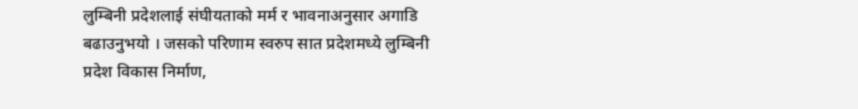लुम्बिनी प्रदेशलाई संघीयताको मर्म र भावनाअनुसार अगाडि बढाउनुभयो । जसको परिणाम स्वरुप सात प्रदेशमध्ये लुम्बिनी प्रदेश विकास निर्माण,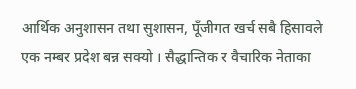आर्थिक अनुशासन तथा सुशासन, पूँजीगत खर्च सबै हिसावले एक नम्बर प्रदेश बन्न सक्यो । सैद्धान्तिक र वैचारिक नेताका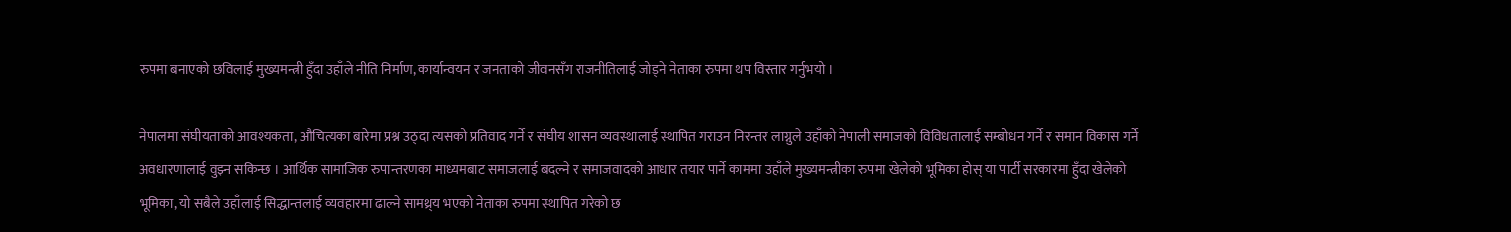रुपमा बनाएको छविलाई मुख्यमन्त्री हुँदा उहाँले नीति निर्माण, कार्यान्वयन र जनताको जीवनसँग राजनीतिलाई जोड्ने नेताका रुपमा थप विस्तार गर्नुभयो ।

नेपालमा संघीयताको आवश्यकता, औचित्यका बारेमा प्रश्न उठ्दा त्यसको प्रतिवाद गर्ने र संघीय शासन व्यवस्थालाई स्थापित गराउन निरन्तर लाग्नुले उहाँको नेपाली समाजको विविधतालाई सम्बोधन गर्ने र समान विकास गर्ने अवधारणालाई वुझ्न सकिन्छ । आर्थिक सामाजिक रुपान्तरणका माध्यमबाट समाजलाई बदल्ने र समाजवादको आधार तयार पार्ने काममा उहाँले मुख्यमन्त्रीका रुपमा खेलेको भूमिका होस् या पार्टी सरकारमा हुँदा खेलेको भूमिका, यो सबैले उहाँलाई सिद्धान्तलाई व्यवहारमा ढाल्ने सामथ्र्य भएको नेताका रुपमा स्थापित गरेको छ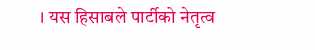। यस हिसाबले पार्टीको नेतृत्व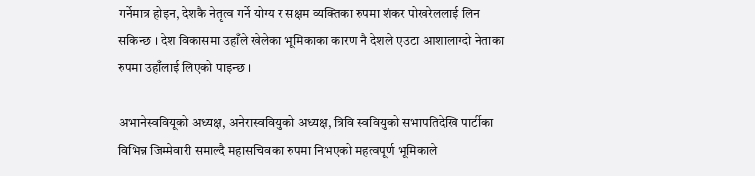गर्नेमात्र होइन, देशकै नेतृत्व गर्ने योग्य र सक्षम व्यक्तिका रुपमा शंकर पोखरेललाई लिन सकिन्छ । देश विकासमा उहाँले खेलेका भूमिकाका कारण नै देशले एउटा आशालाग्दो नेताका रुपमा उहाँलाई लिएको पाइन्छ ।

अभानेस्ववियूको अध्यक्ष, अनेरास्ववियुको अध्यक्ष, त्रिवि स्ववियुको सभापतिदेखि पार्टीका विभिन्न जिम्मेवारी समाल्दै महासचिवका रुपमा निभएको महत्वपूर्ण भूमिकाले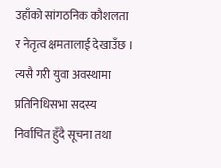उहाँको सांगठनिक कौशलता र नेतृत्व क्षमतालाई देखाउँछ । त्यसै गरी युवा अवस्थामा प्रतिनिधिसभा सदस्य निर्वाचित हुँदै सूचना तथा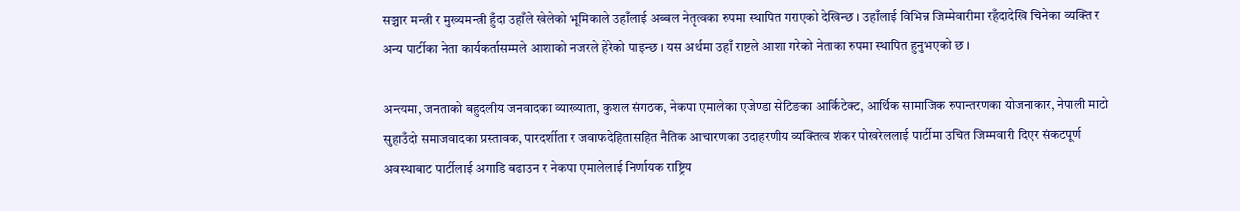सञ्चार मन्त्री र मुख्यमन्त्री हुँदा उहाँले खेलेको भूमिकाले उहाँलाई अब्बल नेतृत्वका रुपमा स्थापित गराएको देखिन्छ । उहाँलाई विभिन्न जिम्मेवारीमा रहँदादेखि चिनेका व्यक्ति र अन्य पार्टीका नेता कार्यकर्तासम्मले आशाको नजरले हेरेको पाइन्छ । यस अर्थमा उहाँ राष्टले आशा गरेको नेताका रुपमा स्थापित हुनुभएको छ ।

अन्त्यमा, जनताको बहुदलीय जनवादका व्याख्याता, कुशल संगठक, नेकपा एमालेका एजेण्डा सेटिङका आर्किटेक्ट, आर्थिक सामाजिक रुपान्तरणका योजनाकार, नेपाली माटो सुहाउँदो समाजवादका प्रस्तावक, पारदर्शीता र जवाफदेहितासहित नैतिक आचारणका उदाहरणीय व्यक्तित्व शंकर पोखरेललाई पार्टीमा उचित जिम्मवारी दिएर संकटपूर्ण अवस्थाबाट पार्टीलाई अगाडि बढाउन र नेकपा एमालेलाई निर्णायक राष्ट्रिय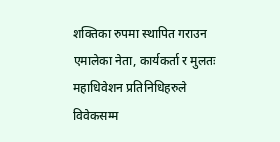शक्तिका रुपमा स्थापित गराउन एमालेका नेता, कार्यकर्ता र मुलतः महाधिवेशन प्रतिनिधिहरुले विवेकसम्म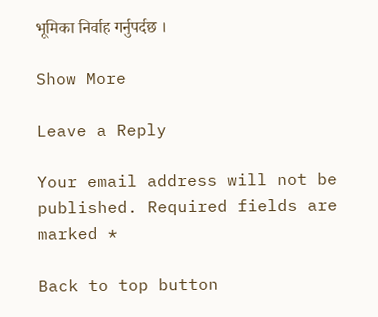भूमिका निर्वाह गर्नुपर्दछ ।

Show More

Leave a Reply

Your email address will not be published. Required fields are marked *

Back to top button